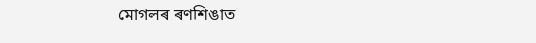মোগলৰ ৰণশিঙাত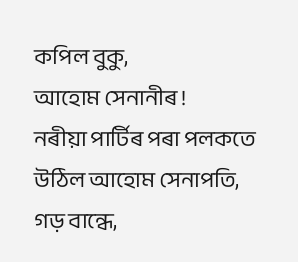কপিল বুকু,
আহোম সেনানীৰ !
নৰীয়া পাৰ্টিৰ পৰা পলকতে
উঠিল আহোম সেনাপতি,
গড় বান্ধে,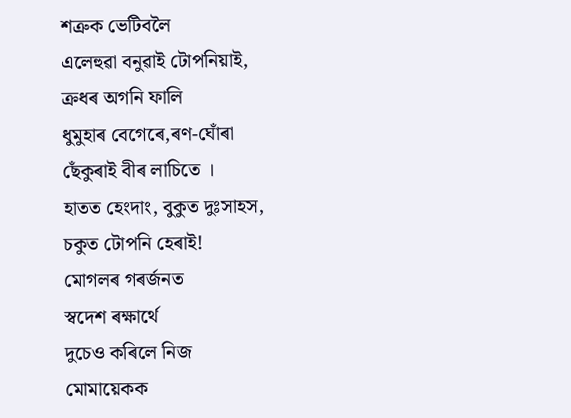শত্ৰুক ভেটিবলৈ
এলেহুৱা বনুৱাই টোপনিয়াই,
ক্ৰধৰ অগনি ফালি
ধুমুহাৰ বেগেৰে,ৰণ-ঘোঁৰা
ছেঁকুৰাই বীৰ লাচিতে ।
হাতত হেংদাং, বুকুত দুঃসাহস,
চকুত টোপনি হেৰাই!
মোগলৰ গৰৰ্জনত
স্বদেশ ৰক্ষাৰ্থে
দুচেও কৰিলে নিজ
মোমায়েকক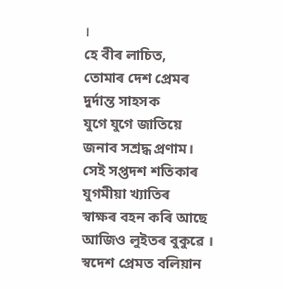।
হে বীৰ লাচিত,
তোমাৰ দেশ প্ৰেমৰ
দুৰ্দান্ত সাহসক
যুগে যুগে জাতিয়ে
জনাব সশ্ৰদ্ধ প্ৰণাম।
সেই সপ্তদশ শতিকাৰ
যুগমীয়া খ্যাতিৰ
স্বাক্ষৰ বহন কৰি আছে
আজিও লুইতৰ বুকুৱে ।
স্বদেশ প্ৰেমত বলিয়ান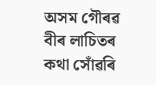অসম গৌৰৱ বীৰ লাচিতৰ
কথা সোঁৱৰি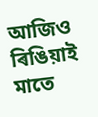আজিও ৰিঙিয়াই মাতে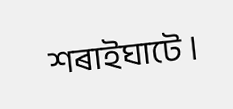শৰাইঘাটে ।